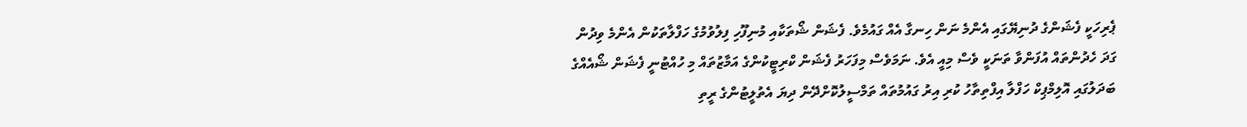ޕެރިހަކީ ފެޝަންގެ ދުނިޔޭގައި އެންމެ ނަން ހިނގާ އެއް ގައުމެވެ. ފެޝަން ޝޯތަކާއި މުނިފޫހި ފިލުވުމުގެ ހަފްލާތަކުން އެންމެ ވިދުން ގަދަ ހެދުންތައް އުފަންވާ ތަނަކީ ވެސް މިއީ އެވެ. ނަމަވެސް މިފަހަރު ފެޝަން ކްރިޓީކުންގެ އަމާޒުތައް މި ހުއްޓުނީ ފެޝަން ޝޯއެއްގެ ބަދަލުގައި އޮލިމްޕިކް ހަފްލާ އިފްތިތާހު ކުރި އިރު ގައުމުތައް ތަމްސީލުކޮށްދޭން ދިޔަ އެތުލީޓުންގެ ރީތި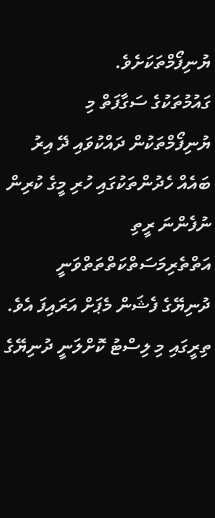ޔުނިފޯމްތަކަށެވެ.
ގައުމުތަކުގެ ސަގާފަތް މި ޔުނިފޯމްތަކުން ދައްކުވައި ދޭ އިރު ބައެއް ހެދުންތަކުގައި ހުރި މީގެ ކުރިން ނުފެންނަ ރީތި އަތްތެރިމަސަތްކަތްތަތްވަނީ ދުނިޔޭގެ ފެޝަން މެޕަށް އަރައިފަ އެވެ.
ތިރީގައި މި ލިސްޓު ކޮށްލަނީ ދުނިޔޭގެ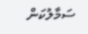ސަމާލުކަން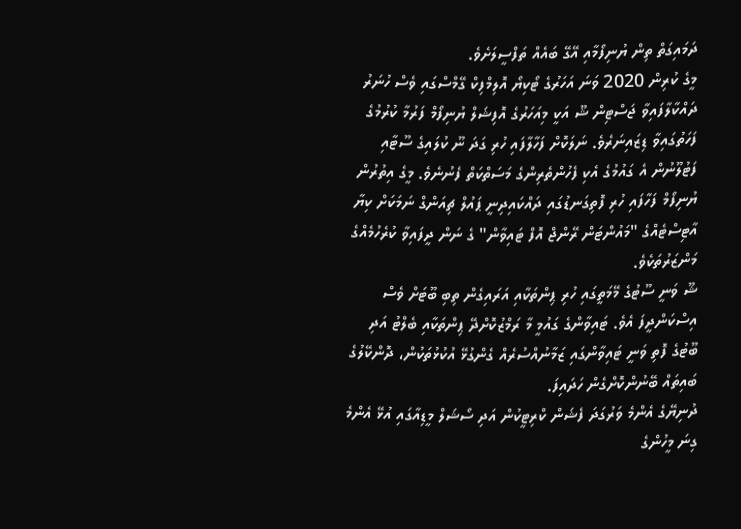ދަމައިގަތް ތިން ޔުނިފޯމާއި އޭގޭ ބައެއް ތަފްސީލަށެވެ.
މީގެ ކުރިން 2020 ވަނަ އަހަރުގެ ޓޯކިޔޯ އޮލިމްފިކް ގޭމްސްގައި ވެސް ހުނަރު ދައްކާލާފައިވާ ޖަސްޓިން ޝޫ އަކީ މިއަހަރުގެ އޮފިޝަލް ޔުނިފޯމް ފަރުމާ ކުރުމުގެ ފަހަތުގައިވާ ޑިޒައިނަރެވެ. ނަލަކޮށް ފަހާލާފައި ހުރި ގަދަ ނޫ ކުލައިގެ ސޫޓާއި ފަޓުލޫނުން އެ ގައުމުގެ އެކި ފެހުންތެރިންގެ މަސަތްކަތް ފެނުނެވެ. މީގެ އިތުރުން ޔުނިފޯމް ފަހާފައި ހުރި ފޮތިގަނޑުގައި ދައްކައިދިނީ ޕައުލް ޗިއަންގް ނަމަކަށް ކިޔާ އާޓިސްޓެއްގެ "މައުންޓަން ރޭންޖް އޮފް ޓައިވާން" ގެ ނަން ދީފައިވާ ކުރެހުމެއްގެ މަންޒަރުތަކެވެ.
ޝޫ ވަނީ ސޫޓުގެ މޭމަތީގައި ހުރި ޕިންތަކާއި އަރައިގެން ތިބި ބޫޓަށް ވެސް އިސްކަންދީފަ އެވެ. ޓައިވާންގެ ގައުމީ މާ ރަމްޒުކޮށްދޭ ޕިންތަކާއި ބެލްޓު އަދި ބޫޓުގެ ފޮތި ވަނީ ޓައިވާންގައި ޒަމާނުއްސުރެއް ގެންގުޅޭ އުކުޅުތަކުން، ދޮންކޭލުގެ ބައިތައް ބޭނުންކޮށްގެން ހަދައިފަ.
ދުނިޔޭގެ އެންމެ ވަރުގަދަ ފެޝަން ކްރިޓީކުން އަދި ސޯޝަލް މީޑިއާގައި އުޅޭ އެންމެ ގިނަ މީހުންގެ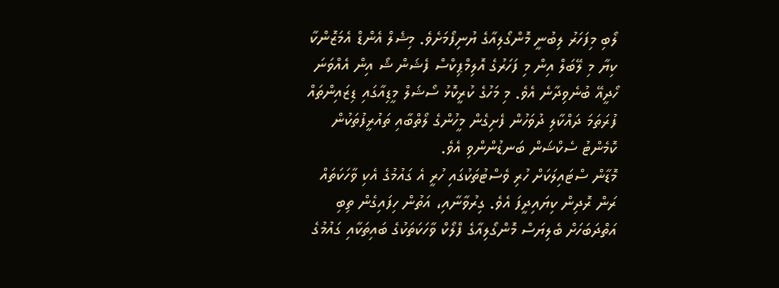ލޯބި މިފަހަރު ލިބުނީ މޮންގޯލިއާގެ ޔުނިފޯމަށެވެ. މިޝެލް އެންޑް އެމަޒޮންކާ ކިޔާ މި ލޭބަލް އިން މި ފަހަރުގެ އޮލިމްޕިކްސް ފެޝަން ޝޯ އިން އެއްވަނަ ހޯދީއޭ ބުނެވިދާނެ އެވެ. މި މަހުގެ ކުރީކޮޅު ސޯޝަލް މީޑިއާގައި ޑިޒައިންތައް ފުރަތަމަ ދައްކާލި ދުވަހުން ފެށިގެން މީހުންގެ ލޯތްބާއި ތައުރީފުތަކުން ކޮމެންޓު ސެކްޝަން ބަނޑުންންވި އެވެ.
މޮޑާން ސްޓައިލަކަށް ހުރި ވެސްޓުތަކުގައި ހުރީ އެ ގައުމުގެ އެކި ވާހަކަތައް ރަން ރޮދިން ކިޔައިދީފަ އެވެ. ގިރުވާނާއި، އަތުން ހިފައިގެން ތިބި އަތްދަބަހަށް ބެލިޔަސް މޮންގޯލިއާގެ ފްލޯކް ވާހަކަތަކުގެ ބައިތަކާއި ގައުމުގެ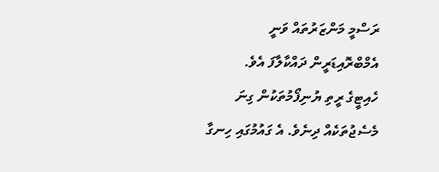ރަސްމީ މަންޒަރުތައް ވަނީ އެމްބްރޮއިޑަރީން ދައްކާލާފަ އެވެ.
ހެއިޓީގެ ރީތި ޔުނިފޯމުތަކުން ގިނަ މެސެޖުތަކެއް ދިނެވެ. އެ ގައުމުގައި ހިނގާ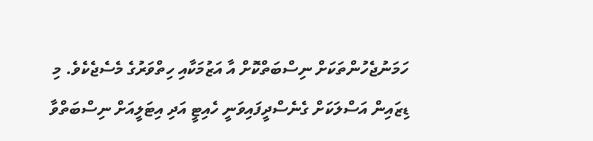ހަމަނުޖެހުންތަކަށް ނިސްބަތްކޮށް އާ އަޒުމަކާއި ހިތްވަރުގެ މެސެޖެކެވެ. މި ޑިޒައިން އަސްލަކަށް ގެނެސްދީފައިވަނީ ހެއިޓީ އަދި އިޓަލީއަށް ނިސްބަތްވާ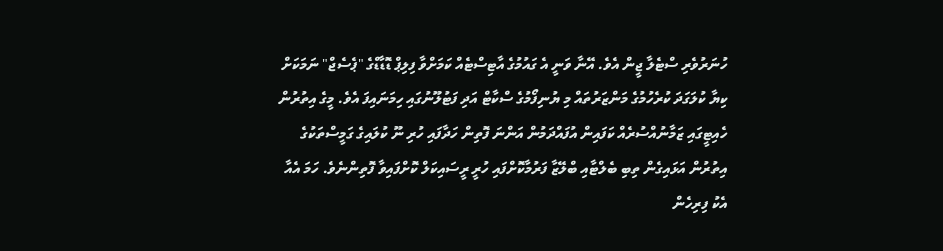ހުނަރުވެރި ސްޓެލާ ޖީން އެވެ. އޭނާ ވަނީ އެ ގައުމުގެ އާޓިސްޓެއް ކަމަށްވާ ފިލިޕް ޑޮޑާޑްގެ "ޕެސެޖް" ނަމަކަށް ކިޔާ ކުލަގަދަ ކުރެހުމުގެ މަންޒަރުތައް މި ޔުނިފޯމުގެ ސްކާޓް އަދި ފަޓުލޫނުގައި ހިމަނައިފަ އެވެ. މީގެ އިތުރުން ހެއިޓީގައި ޒަމާނުއްސުރެއް ކަފައިން އުފައްދަމުން އަންނަ ފޮތިން ހަދާފައި ހުރި ނޫ ކުލައިގެ ގަމީސްތަކުގެ އިތުރުން އަޅައިގެން ތިބި ބެލްޓާއި ބްލޭޒާ ފަރުމާކޮށްފައި ހުރީ ރީސައިކަލް ކޮށްފައިވާ ފޮތިންނެވެ. ހަމަ އެއާ އެކު ފިރިހެން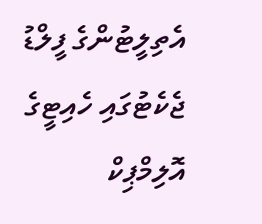އެތިލީޓުންގެ ފީލްޑު ޖެކެޓުގައި ހެއިޓީގެ އޮލިމްޕިކް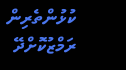ކުޅުންތެރިން ރަމްޒުކޮށްދޭ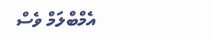އެމްބްލަމް ވެސް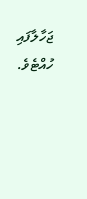ޖަހާލާފައި ހުއްޓެވެ.